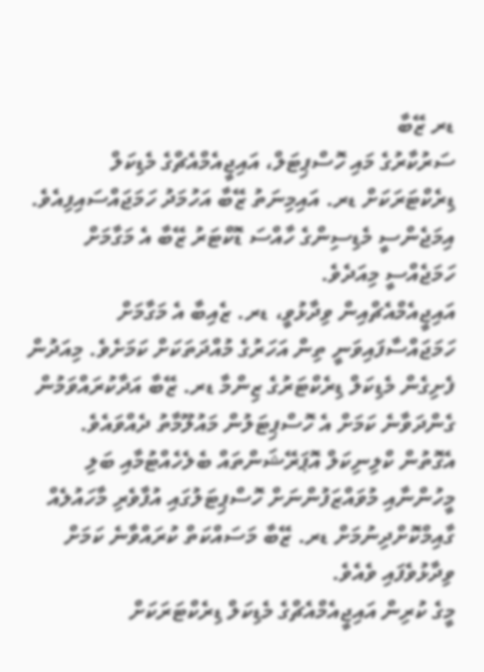ޑރ ޒޭބާ
ސަރުކާރުގެ މައި ހޮސްޕިޓަލް، އައިޖީއެމްއެޗްގެ މެޑިކަލް ޑިރެކްޓަރަކަށް ޑރ. އައިމިނަތު ޒޭބާ އަހުމަދު ހަމަޖައްސައިފިއެވެ.
އިމަޖެންސީ މެޑިސިންގެ ހާއްސަ ޑޮކްޓަރު ޒޭބާ އެ މަގާމަށް ހަމަޖެއްސީ މިއަދެވެ.
އައިޖީއެމްއެޗްއިން ވިދާޅުވީ، ޑރ. ޒެއިބާ އެ މަގާމަށް ހަމަޖައްސާފައިވަނީ ތިން އަހަރުގެ މުއްދަތަކަށް ކަމަށެވެ. މިއަދުން ފެށިގެން މެޑިކަލް ޑިރެކްޓަރުގެ ޒިންމާ ޑރ. ޒޭބާ އަދާކުރައްވަމުން ގެންދަވާނެ ކަމަށް އެ ހޮސްޕިޓަލުން މައުލޫމާތު ދެއްވައެވެ.
އެގޮތުން ކްލިނިކަލް އޮޕަރޭޝަންތައް ބެލެހެއްޓުމާއި ބަލި މީހުންނާއި މުވައްޒަފުންނަށް ހޮސްޕިޓަލުގައި އުފާވެރި މާހައުލެއް ގާއިމްކޮށްދިނުމަށް ޑރ. ޒޭބާ މަސައްކަތް ކުރައްވާނެ ކަމަށް ވިދާޅުވެފައި ވެއެވެ.
މީގެ ކުރިން އައިޖީއެމްއެޗްގެ މެޑިކަލް ޑިރެކްޓަރަކަށް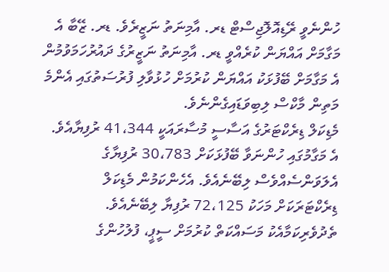ހުންނެވީ ރޭޑިއޮލޮޖިސްޓް ޑރ. އާމިނަތު ނަޒީރެވެ. ޑރ. ޒޭބާ އެ މަގާމަށް އައްޔަން ކުރެއްވީ ޑރ. އާމިނަތު ނަޒީރުގެ ދައުރުހަމަވުމުން އެ މަގާމަށް ބޭފުޅަކު އައްޔަން ކުރުމަށް ހުޅުވާލި ފުރުސަތުގައި އެންމެ މަތިން މާކްސް ލިބިވަޑައިގެންނެވެ.
މެޑިކަލް ޑިރެކްޓަރުގެ އަސާސީ މުސާރައަކީ 41،344 ރުފިޔާއެވެ. އެ މަގާމުގައި ހުންނަވާ ބޭފުޅަކަށް 30،783 ރުފިޔާގެ އެލަވަންސެއްވެސް ލިބޭނެއެވެ. އެހެންކަމުން މެޑިކަލް ޑިރެކްޓަރަކަށް މަހަކު 72،125 ރުފިޔާ ލިބޭނެއެވެ.
ތެދުވެރިކަމާއެކު މަސައްކަތް ކުރުމަށް ސީޕީ، ފުލުހުންގެ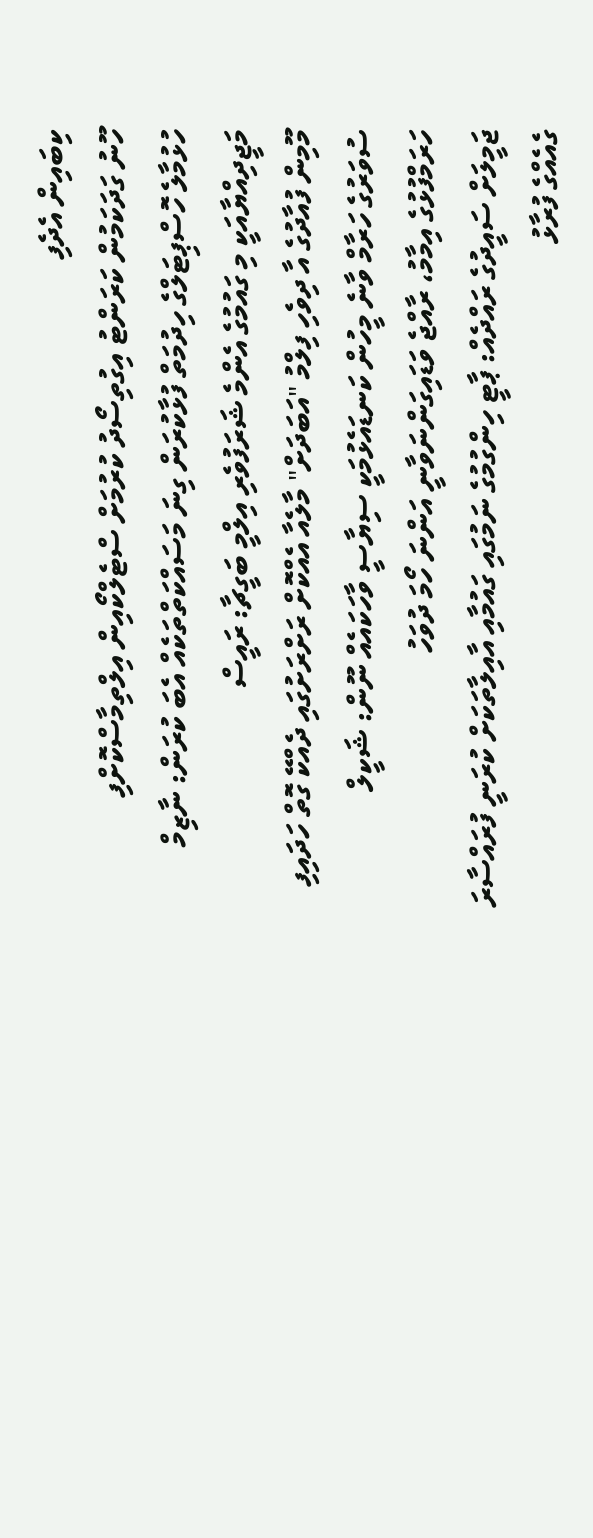ކިބައިން އެދެފި
ހޫނު ގަދަކަމުން ކަރަންޓު އިގުތިސޯދު ކުރުމަށް ސްޓެލްކޯއިން އިލްތިމާސްކޮށްފި
ހުޅުމާލެ ހޮސްޕިޓަލްގެ ހިދުމަތް ފުޅާކުރަން ގިނަ މަސައްކަތްތަކެއް އެބަ ކުރަން: ނާޒިމް
މަޖީދިއްޔާއަކީ މި ގައުމުގެ އެންމެ ޝަރަފުވެރި އިލްމީ ބަގީޗާ: ރައީސް
މޫމިން ފުއާދުގެ އާ ދިވެހި ފިލްމު "އަބަދަށް" މާލެއާ އެއްކޮށް ރަށްރަށުގައި ދެއްކޭ ގޮތް ހަދައިފި
ސުވަރުގެ ހަރާމް ވާނެ މީހުން ކަނޑައެޅުމަކީ ސިޔާސީ ވާހަކައެއް ނޫން: ޝަކީލް
ހަރަމްފުޅުގެ އިމާމު، ރާއްޖެ ވަޑައިގަންނަވާނީ އަންނަ ހޯމަ ދުވަހު
ޖަމީލަށް ސައީދުގެ ރައްދެއް: ޕާޓީ ހިންގުމުގެ ނަމުގައި ގައުމާއި އާއިލާތަކަށް ކުރަނީ ފުރައްސާރަ
ގެއެއްގެ ފުރާޅު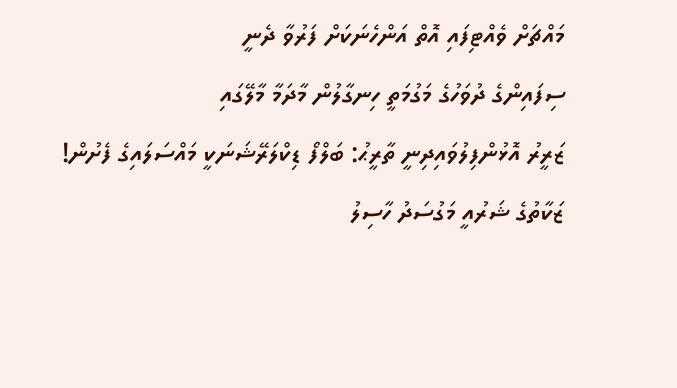މައްޗަށް ވެއްޓިފައި އޮތް އަންހެނަކަށް ފަރުވާ ދެނީ
ސިފައިންގެ ދުވަހުގެ މަގުމަތީ ހިނގާލުން މާދަމާ މާލޭގައި
ޒަރީރު އޮޅުންފިލުވައިދިނީ ތާރީޙު: ބަލްފޯ ޑިކްލަރޭޝަނަކީ މައްސަލައިގެ ފެށުން!
ޒަކާތުގެ ޝަރުއީ މަގުސަދު ހާސިލު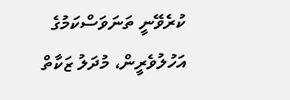ކުރެވޭނީ ތަނަވަސްކަމުގެ އަހުލުވެރީން، މުދަލު ޒަކާތް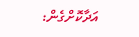އަދާކޮށްގެން: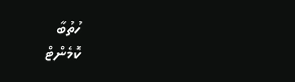ހުތުބާ
ކޮމެންޓް